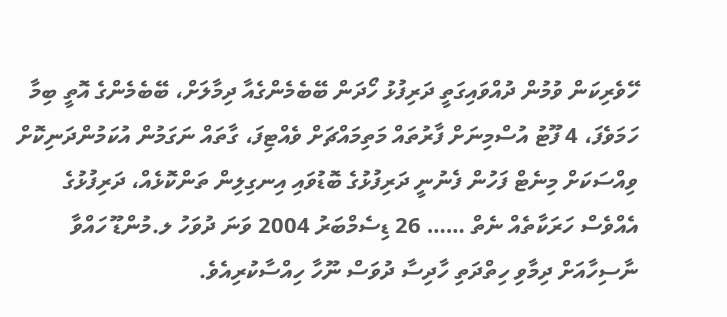ހޭވެރިކަން ވުމުން ދުއްވައިގަތީ ދަރިފުޅު ހޯދަން ބޭބެމެންގެއާ ދިމާލަށް، ބޭބެމެންގެ އޮތީ ބިމާ ހަމަވެފަ، 4 ފޫޓު އުސްމިނަށް ފާރުތައް މަތިމައްޗަށް ވެއްޓިފަ، ގާތައް ނަގަމުން އުކަމުންދަނިކޮށް ވިއްސަކަށް މިނެޓް ފަހުން ފެނުނީ ދަރިފުޅުގެ ބޮޑުވައި އިނގިލިން ތަންކޮޅެއް، ދަރިފުޅުގެ އެއްވެސް ހަރަކާތެއް ނެތް …… 26 ޑިސެމްބަރު 2004 ވަނަ ދުވަހު ލ.މުންޑޫ ހައްވާ ނާސިހާއަށް ދިމާވި ހިތްދަތި ހާދިސާ ދުވަސް ނޫހާ ހިއްސާކުރިއެވެ.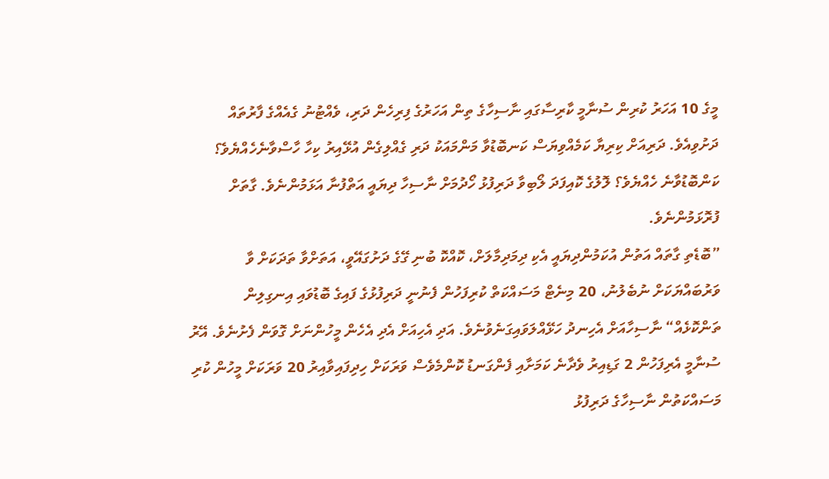މީގެ 10 އަހަރު ކުރިން ސުނާމީ ކާރިސާގައި ނާސިހާގެ ތިން އަހަރުގެ ފިރިހެން ދަރި، ވެއްޓުނު ގެއެއްގެ ފާރުތައް ދަށުވިއެވެ. ދަރިއަށް ކިރިޔާ ކަމެއްވިޔަސް ކަނބޮޑުވާ މަންމައަކު ދަރި ގެއްލިގެން އުޅޭއިރު ކިހާ ހާސްވާނެހެއްޔެވެ؟ ކަންބޮޑުވާނެ ހެއްޔެވެ؟ ލޮލުގެ ކޮއިފަދަ ލޯބިވާ ދަރިފުޅު ހޯދުމަށް ނާސިހާ ދިޔައީ އަތްފުނާ އަޅަމުންނެވެ. ގާތަށް ފުރޮޅަމުންނެވެ.
”ބޮޑެތި ގާތައް އަތުން އުކަމުންދިޔައީ އެކި ދިމަދިމާލަށް، ކޮއްކޮ ބުނި ގޭގެ ދަށުގައޭވީ، އަތަށްވާ ތަދަކަށް ވާ ވަރުބައްޔަކަށް ނުބެލުނު، 20 މިނެޓް މަސައްކަތް ކުރިފަހުން ފެނުނީ ދަރިފުޅުގެ ފައިގެ ބޮޑުވައި އިނގިލިން ތަންކޮޅެއް“ ނާސިހާއަށް އެހިނދު ހަޅޭއްލަވައިގަނެވުނެވެ. އަދި އެހިއަށް އެދި އެހެން މީހުންނަށް ގޮވަން ފެށުނެވެ. އޭރު ސުނާމީ އެރިފަހުން 2 ގަޑިއިރު ވެދާނެ ކަމަށާއި ފެންގަނޑު ކޮންމެވެސް ވަރަކަށް ހިދިފައިވާއިރު 20 ވަރަކަށް މީހުން ކުރި މަސައްކަތުން ނާސިހާގެ ދަރިފުޅު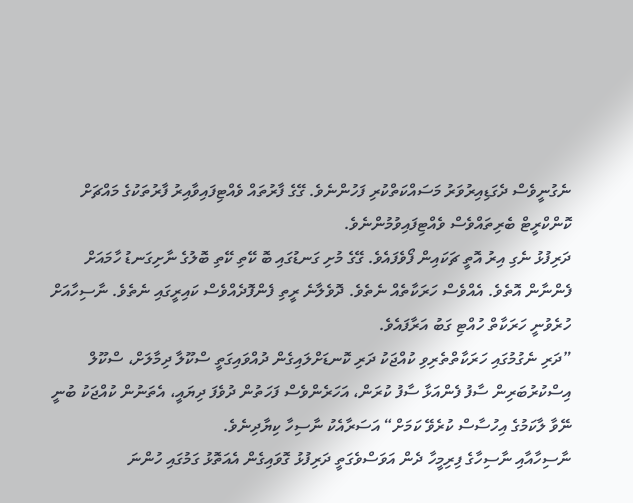ނެގުނީވެސް ދެގަޑިއިރުވަރު މަސައްކަތްކުރި ފަހުންނެވެ. ގޭގެ ފާރުތައް ވެއްޓިފައިވާއިރު ފާރުތަކުގެ މައްޗަށް ކޮންކްރީޓް ބެރިތައްވެސް ވެއްޓިފައިވުމުންނެވެ.
ދަރިފުޅު ނެގި އިރު އޮތީ ޗަކައިން ފޯވެފައެވެ. ގޭގެ މުށި ގަނޑުގައި ބޮ ކޭތި ކޭތި ބޮލުގެ ނާށިގަނޑު ހާމައަށް ފެންނާން އޮތެވެ. އެއްވެސް ހަރަކާތެއް ނެތެވެ. ދޮވެލާނެ ރީތި ފެންފޮދެއްވެސް ކައިރީގައި ނެތެވެ. ނާސިހާއަށް ހުރެވުނީ ހަރަކާތް ހުއްޓި ގަބު އަރާފައެވެ.
”ދަރި ނެގުމުގައި ހަރަކާތްތެރިވި ކުއްޖަކު ދަރި ކޮނޑަށްލައިގެން ދުއްވައިގަތީ ސްކޫލާ ދިމާލަށް، ސްކޫލް އިސްކުރުބަރިން ސާފު ފެންއަޅާ ސާފު ކުރަން، އަހަރެންވެސް ފަހަތުން ދުވެފަ ދިޔައީ، އެތަނުން ކުއްޖަކު ބުނީ ނޭވާ ލާކަމުގެ އިހުސާސް ކުރެވޭ ކަމަށް“ އަސަރާއެކު ނާސިހާ ކިޔާދިނެވެ.
ނާސިހާއާއި ނާސިހާގެ ފިރިމީހާ ދެން އަވަސްވެގަތީ ދަރިފުޅު ގޮވައިގެން އެއަތޮޅު ގަމުގައި ހުންނަ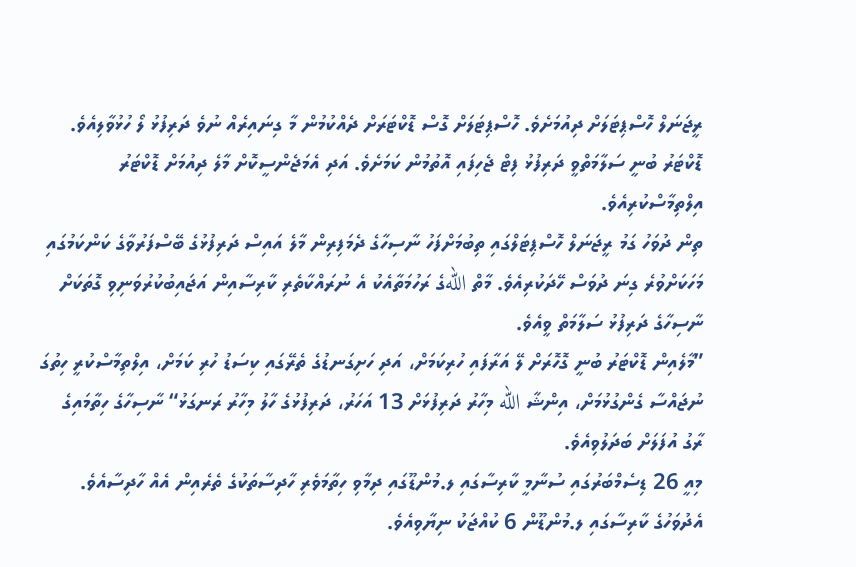ރީޖަނަލް ހޮސްޕިޓަލަށް ދިއުމަށެވެ. ހޮސްޕިޓަލަށް ގޮސް ޑޮކްޓަރަށް ދެއްކުމުން މާ ގިނައިރެއް ނުވެ ދަރިފުޅު ލޯ ހުޅުވާލިއެވެ. ޑޮކްޓަރު ބުނީ ސަލާމަތްވީ ދަރިފުޅު ފިޓް ޖެހިފައި އޮތުމުން ކަމަށެވެ. އަދި އެމަޖެންސީކޮށް މާލެ ދިއުމަށް ޑޮކްޓަރު އިލްތިމާސްކުރިއެވެ.
ތިން ދުވަހު ގަމު ރީޖަނަލް ހޮސްޕިޓަލްގައި ތިބުމަށްފަހު ނާސިހާގެ ދެމަފިރިން މާލެ އައިސް ދަރިފުޅުގެ ބޭސްފަރުވާގެ ކަންކަމުގައި މަހަކަށްވުރެ ގިނަ ދުވަސް ހޭދަކުރިއެވެ. މާތް اللهގެ ރަހުމަތާއެކު އެ ނުރައްކާތެރި ކާރިސާއިން އަޖައިބުކުރުވަނިވި ގޮތަކަށް ނާސިހާގެ ދަރިފުޅު ސަލާމަތް ވީއެވެ.
”މާލެއިން ޑޮކްޓަރު ބުނީ ގޮހޮރަށް ލޭ އަރާފައި ހުރިކަމަށް، އަދި ހަށިގަނޑުގެ ތެރޭގައި ކިސަޑު ހުރި ކަމަށް، އިލްތިމާސްކުރީ ހިތުގަ ނުޖައްސާ ގެންގުޅުމަށް، އިންޝާ الله މިހާރު ދަރިފުޅަށް 13 އަހަރު، ދަރިފުޅުގެ ހާލު މިހާރު ރަނގަޅު“ ނާސިހާގެ ހިތާމައިގެ ރާގު އުފަލަށް ބަދަލުވިއެވެ.
މިއީ 26 ޑިސެމްބަރުގައި ސުނާމީ ކާރިސާގައި ލ.މުންޑޫގައި ދިމާވި ހިތާމަވެރި ހާދިސާތަކުގެ ތެރެއިން އެއް ހާދިސާއެވެ. އެދުވަހުގެ ކާރިސާގައި ލ.މުންޑޫން 6 ކުއްޖަކު ނިޔާވިއެވެ.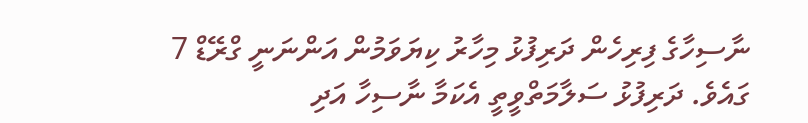ނާސިހާގެ ފިރިހެން ދަރިފުޅު މިހާރު ކިޔަވަމުން އަންނަނީ ގްރޭޑް 7 ގައެވެ. ދަރިފުޅު ސަލާމަތްވީތީ އެކަމާ ނާސިހާ އަދި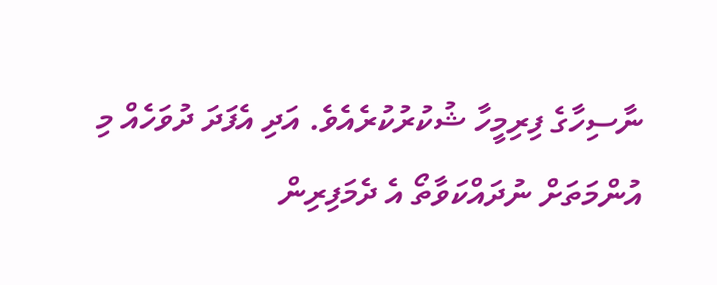ނާސިހާގެ ފިރިމީހާ ޝުކުރުކުރެއެވެ. އަދި އެފަދަ ދުވަހެއް މި އުންމަތަށް ނުދައްކަވާތޯ އެ ދެމަފިރިން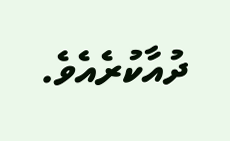ދުއާކުރެއެވެ.